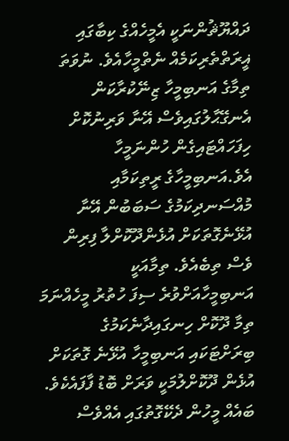ދައްޔޫޘުންނަކީ އެމީހެއްގެ ކިބާގައި ޣީރަތްތެރިކަމެއް ނެތްމީހާއެވެ. ނުވަތަ ތިމާގެ އަނބިމީހާ ޒިނޭކުރާކަން އެނގޭޙާލުގައިވެސް އޭނާ ވަރިނުކޮށް ހިފަހައްޓައިގެން ހުންނަމީހާ އެވެ.އަނބިމީހާގެ ރީތިކަމާއި މުއްސަނދިކަމުގެ ސަބަބުން އޭނާ އުޅޭނެގޮތަކަށް އުޅެންދޫކޮށްލާ ފިރިން ވެސް ތިބެއެވެ. ތިމާއަކީ އަނބިމީހާއަށްވުރެ ސިފަ ހުތުރު މީހެއްނަމަ ތިމާ ދޫކޮށް ހިނގައިދާނެކަމުގެ ބިރަށްޓަކައި އަނބިމީހާ އުޅޭނެ ގޮތަކަށް އުޅެން ދޫކޮށްލުމަކީ ވަރަށް ބޮޑު ފާފައެކެވެ.
ބައެއް މީހުން ދެކޭގޮތުގައި އެއްވެސް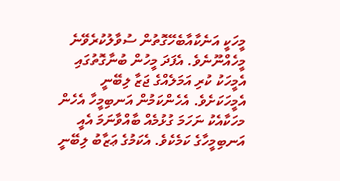މީހަކީ އަނެކާއާބެހޭގޮތުން ސުވާލުކުރެވޭނެ މީހެއްނޫނެވެ. އެފަދަ މީހުން ބުނާގޮތުގައި އެމީހަކު ކުރި އަމަލެއްގެ ޖަޒާ ލިބޭނީ އެމީހަކަށެވެ. އެހެންކަމުން އަނބިމީހާ އެހެން މހަކާއެކު ނަހަމަ ގުޅުމެއް ބާއްވާނަމަ އެއީ އަނބިމީހާގެ ކަމެކެވެ. އެކަމުގެ ޢަޒާބު ލިބޭނީ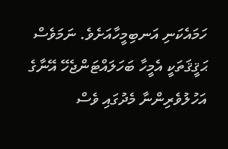ހަމައެކަނި އަނބިމީހާއަށެވެ. ނަމަވެސް ޙަޤީޤަތަކީ އެމީހާ ބަހަލައްޓަންޖެހޭ އޭނާގެ އަހުލުވެރިންނާ މެދުގައި ވެސް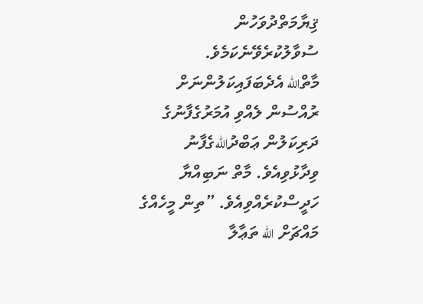ޤިޔާމަތްދުވަހުން ސުވާލުކުރެވޭނެކަމެވެ.
މާތްالله އެދެބަފައިކަލުންނަށް ރުއްސުން ލެއްވި އުމަރުގެފާނުގެ ދަރިކަލުން ޢަބްދުاللهގެފާނު ވިދާޅުވިއެވެ. މާތް ނަބިއްޔާ ހަދީސްކުރެއްވިއެވެ. ”ތިން މީހެއްގެ މައްޗަށް الله ތަޢާލާ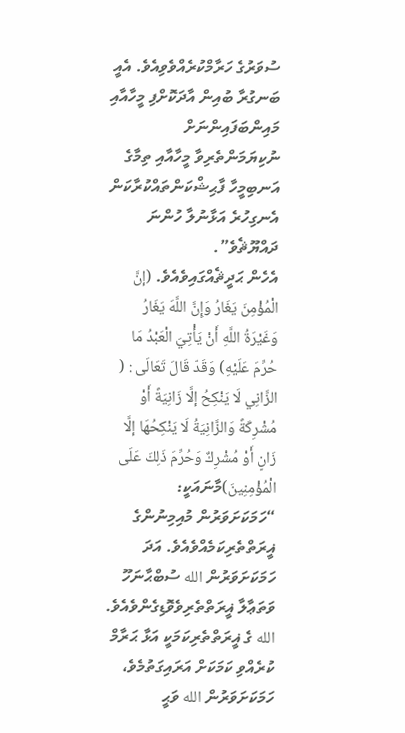ސުވަރުގެ ހަރާމްކުރެއްވެވިއެވެ. އެއީ ބަނގުރާ ބުއިން އާދަކޮށްފި މީހާއާއި މައިންބަފައިންނަށް ނުކިޔަމަންތެރިވާ މީހާއާއި ތިމާގެ އަނބިމީހާ ފާޙިޝްކަންތައްކުރާކަން އެނގިހުރެ އަޅާނުލާ ހުންނަ ދައްޔޫޘެވެ”.
އެހެން ޙަދީޘެއްގައިވެއެވެ. (إنَّ الْمُؤْمِنَ يَغَارُ وَإِنَّ اللَّهَ يَغَارُ وَغَيْرَةُ اللَّهِ أَنْ يَأْتِيَ الْعَبْدُ مَا حُرِّمَ عَلَيْهِ) وَقَدّ قَالَ تَعَالَى : ( الزَّانِي لَا يَنْكِحُ إلَّا زَانِيَةً أَوْ مُشْرِكَةً وَالزَّانِيَةُ لَا يَنْكِحُهَا إلَّا زَانٍ أَوْ مُشْرِكٌ وَحُرِّمَ ذَلِكَ عَلَى الْمُؤْمِنِينَ)މާނައަކީ: “ހަމަކަށަވަރުން މުއިމިނުންގެ ޣީރަތްތެރިކަމެއްވެއެވެ. އަދަ ހަމަކަށަވަރުން الله ސުބްޙާނަހޫ ވަތަޢާލާ ޣީރަތްތެރިވެވޮޑިގެންވެއެވެ. الله ގެ ޣީރަތްތެރިކަމަކީ އަޅާ ޙަރާމް ކުރެއްވި ކަމަކަށް އަރައިގަތުމެވެ، ހަމަކަށަވަރުން الله ވަޙީ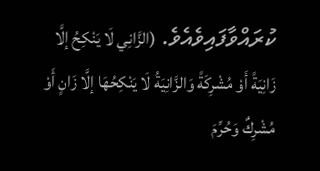ކުރައްވާފައިވެއެވެ. (الزَّانِي لَا يَنْكِحُ إلَّا زَانِيَةً أَوْ مُشْرِكَةً وَالزَّانِيَةُ لَا يَنْكِحُهَا إلَّا زَانٍ أَوْ مُشْرِكٌ وَحُرِّمَ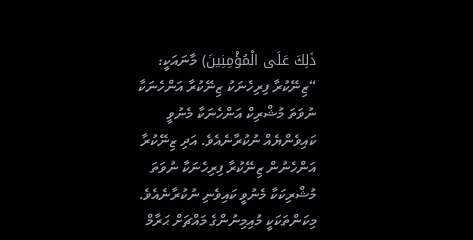ذَلِكَ عَلَى الْمُؤْمِنِينَ) މާނައަކީ: “ޒިނޭކުރާ ފިރިހެނަކު ޒިނޭކުރާ އަންހެނަކާ ނުވަތަ މުޝްރިކް އަންހެނަކާ މެނުވީ ކައިވެންޔެއް ނުކުރާނެއެވެ. އަދި ޒިނޭކުރާ އަންހެނުން ޒިނޭކުރާ ފިރިހެނަކާ ނުވަތަ މުޝްރިކަކާ މެނުވީ ކައިވެނި ނުކުރާނެއެވެ. މިކަންތަކަކީ މުއިމިނުންގެ މައްޗަށް ޙަރާމް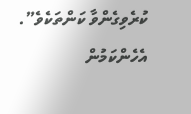ކުރެވިގެންވާ ކަންތަކެވެ”. އެހެންކަމުން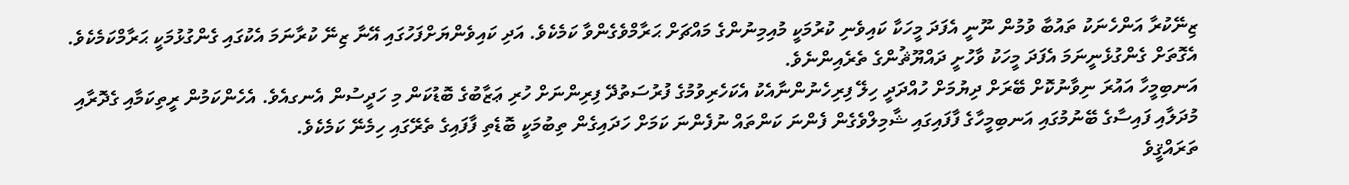ޒިނޭކުރާ އަންހެނަކު ތައުބާ ވުމުން ނޫނީ އެފަދަ މީހަކާ ކައިވެނި ކުރުމަކީ މުއިމިނުންގެ މައްޗަށް ޙަރާމްވެގެންވާ ކަމެކެވެ. އަދި ކައިވެންޔަށްފަހުގައި އޭނާ ޒިނޭ ކުރާނަމަ އެކުގައި ގެންގުޅުމަކީ ޙަރާމްކަމެކެވެ. އެގޮތަށް ގެންގުޅެނީނަމަ އެފަދަ މީހަކު ވާހުށީ ދައްޔޫޘުންގެ ތެރެއިންނެވެ.
އަނބިމީހާ އައުރަ ނިވާނުކޮށް ބޭރަށް ދިޔުމަށް ހުއްދަދީ ހިލޭ ފިރިހެނުންނާއެކު އެކަހެރިވުމުގެ ފުރުސަތުދޭ ފިރިންނަށް ހުރި ޢަޒާބުގެ ބޮޑުކަން މި ހަދީސުން އެނގއެވެ. އެހެންކަމުން ރީތިކަމާއި ގެދޮރާއި މުދަލާއި ފައިސާގެ ބޭނުމުގައި އަނބިމީހާގެ ފާފައިގައި ޝާމިލްވެގެން ފެންނަ ކަންތައް ނުފެންނަ ކަމަށް ހަދައިގެން ތިބުމަކީ ބޮޑެތި ފާފައިގެ ތެރޭގައި ހިމެނޭ ކަމެކެވެ.
ތަރައްޤީވެ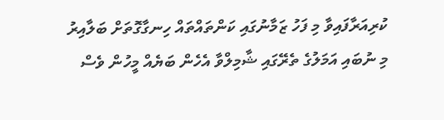ކުރިއަރާފައިވާ މި ފަހު ޒަމާނުގައި ކަންތައްތައް ހިނގާގޮތަށް ބަލާއިރު މި ނުބައި އަމަލުގެ ތެރޭގައި ޝާމިލްވާ އެހެން ބަޔެއް މީހުން ވެސް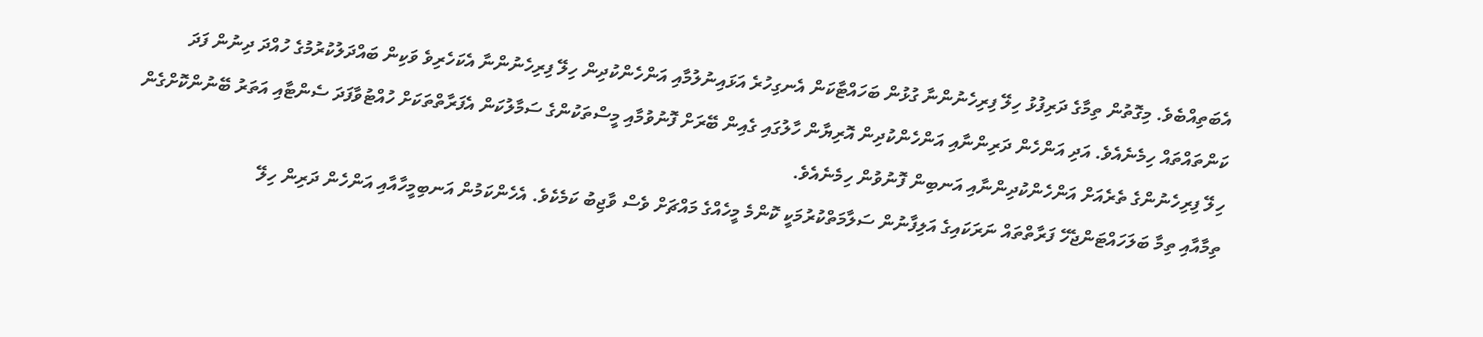އެބަތިއްބެވެ. މިގޮތުން ތިމާގެ ދަރިފުޅު ހިލޭ ފިރިހެނުންނާ ގުޅުން ބަހައްޓާކަން އެނގިހުރެ އަޅައިނުލުމާއި އަންހެންކުދިން ހިލޭ ފިރިހެނުންނާ އެކަހެރިވެ ވަކިން ބައްދަލުކުރުމުގެ ހުއްދަ ދިނުން ފަދަ ކަންތައްތައް ހިމެނެއެވެ. އަދި އަންހެން ދަރިންނާއި އަންހެންކުދިން އޮރިޔާން ހާލުގައި ގެއިން ބޭރަށް ފޮނުވުމާއި މީސްތަކުންގެ ސަމާލުކަން އެފަރާތްތަކަށް ހުއްޓުވާފަދަ ސެންޓާއި އަތަރު ބޭނުންކޮށްގެން ހިލޭ ފިރިހެނުންގެ ތެރެއަށް އަންހެންކުދިންނާއި އަނބިން ފޮނުވުން ހިމެނެއެވެ.
ތިމާއާއި ތިމާ ބަލަހައްޓަންޖެހޭ ފަރާތްތައް ނަރަކައިގެ އަލިފާނުން ސަލާމަތްކުރުމަކީ ކޮންމެ މީހެއްގެ މައްޗަށް ވެސް ވާޖިބު ކަމެކެވެ. އެހެންކަމުން އަނބިމީހާއާއި އަންހެން ދަރިން ހިލޭ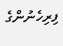ފިރިހެނުންގެ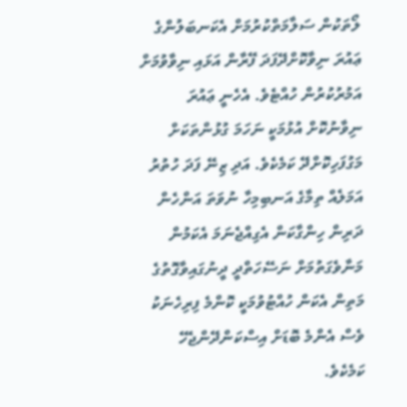ލޯތަކުން ސަލާމަތްކުރުމަށް އެކަނބަލުންގެ ޢައުރަ ނިވާކޮށްދޭފަދަ ފޭރާން އަޅައި ނިވާވުމަށް އަމުރުކުރުން ހުއްޓެވެ. އެހެނީ ޢައުރަ ނިވާނުކޮށް އުޅުމަކީ ނަހަމަ ގުޅުންތަކަށް މަގުފަހިކޮށްދޭ ކަމެކެވެ. އަދި ޒިނޭ ފަދަ ހުތުރު އަމަލެއް ތިމާގެ އަނބިމިހާ ނުވަތަ އަންހެން ދަރިން ހިންގާކަން އެގިއްޖެނަމަ އެކަމުން މަނާވެގަތުމަށް ނަސޭހަތްދީ ދީނުގައިވާގޮތުގެ މަތިން އެކަން ހުއްޓުވުމަކީ ކޮންމެ ފިރިހެނަކު ވެސް އެންމެ ބޮޑަށް އިސްކަންދޭންޖެހޭ ކަމެކެވެ.